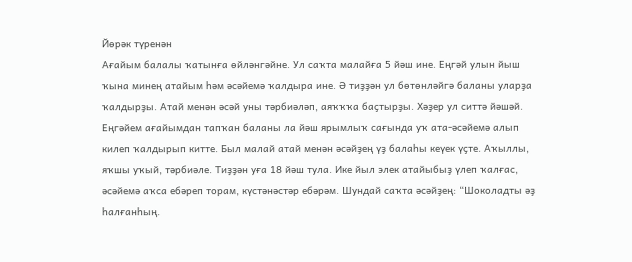Йөрәк түренән
Ағайым балалы ҡатынға өйләнгәйне. Ул саҡта малайға 5 йәш ине. Еңгәй улын йыш ҡына минең атайым һәм әсәйемә ҡалдыра ине. Ә тиҙҙән ул бөтөнләйгә баланы уларҙа ҡалдырҙы. Атай менән әсәй уны тәрбиәләп, аяҡҡҡа баҫтырҙы. Хәҙер ул ситтә йәшәй.
Еңгәйем ағайымдан тапҡан баланы ла йәш ярымлыҡ сағында уҡ ата-әсәйемә алып килеп ҡалдырып китте. Был малай атай менән әсәйҙең үҙ балаһы кеүек үҫте. Аҡыллы, яҡшы уҡый, тәрбиәле. Тиҙҙән уға 18 йәш тула. Ике йыл элек атайыбыҙ үлеп ҡалғас, әсәйемә аҡса ебәреп торам, күстәнәстәр ебәрәм. Шундай саҡта әсәйҙең: “Шоколадты әҙ һалғанһың.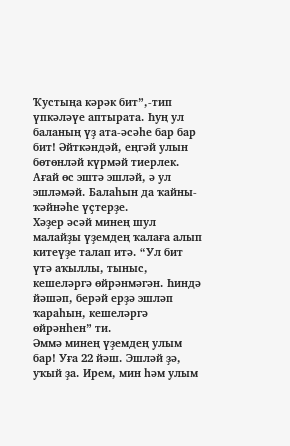Ҡустыңа кәрәк бит”,-тип үпкәләүе аптырата. Һуң ул баланың үҙ ата-әсәһе бар бар бит! Әйткәндәй, еңгәй улын бөтөнләй күрмәй тиерлек. Ағай өс эштә эшләй, ә ул эшләмәй. Балаһын да ҡайны-ҡәйнәһе үҫтерҙе.
Хәҙер әсәй минең шул малайҙы үҙемдең ҡалаға алып китеүҙе талап итә. “Ул бит үтә аҡыллы, тыныс, кешеләргә өйрәнмәгән. Һиндә йәшәп, берәй ерҙә эшләп ҡараһын, кешеләргә өйрәнһен” ти.
Әммә минең үҙемдең улым бар! Уға 22 йәш. Эшләй ҙә, уҡый ҙа. Ирем, мин һәм улым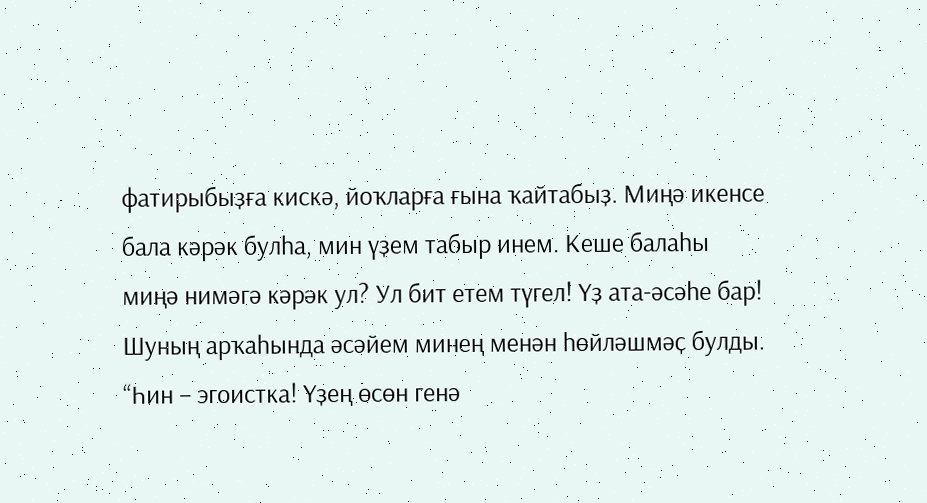фатирыбыҙға кискә, йоҡларға ғына ҡайтабыҙ. Миңә икенсе бала кәрәк булһа, мин үҙем табыр инем. Кеше балаһы миңә нимәгә кәрәк ул? Ул бит етем түгел! Үҙ ата-әсәһе бар! Шуның арҡаһында әсәйем минең менән һөйләшмәҫ булды. “Һин – эгоистка! Үҙең өсөн генә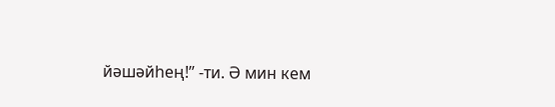йәшәйһең!” -ти. Ә мин кем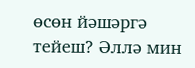өсөн йәшәргә тейеш? Әллә мин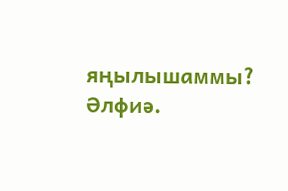яңылышаммы?
Әлфиә.